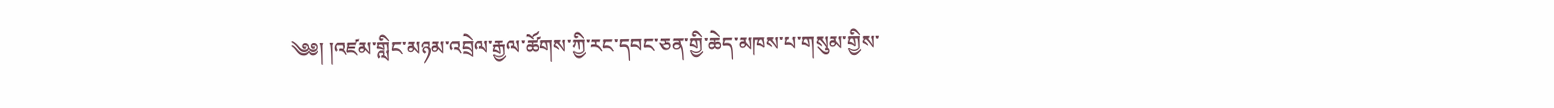༄༅། །འཛམ་གླིང་མཉམ་འབྲེལ་རྒྱལ་ཚོགས་ཀྱི་རང་དབང་ཅན་གྱི་ཆེད་མཁས་པ་གསུམ་གྱིས་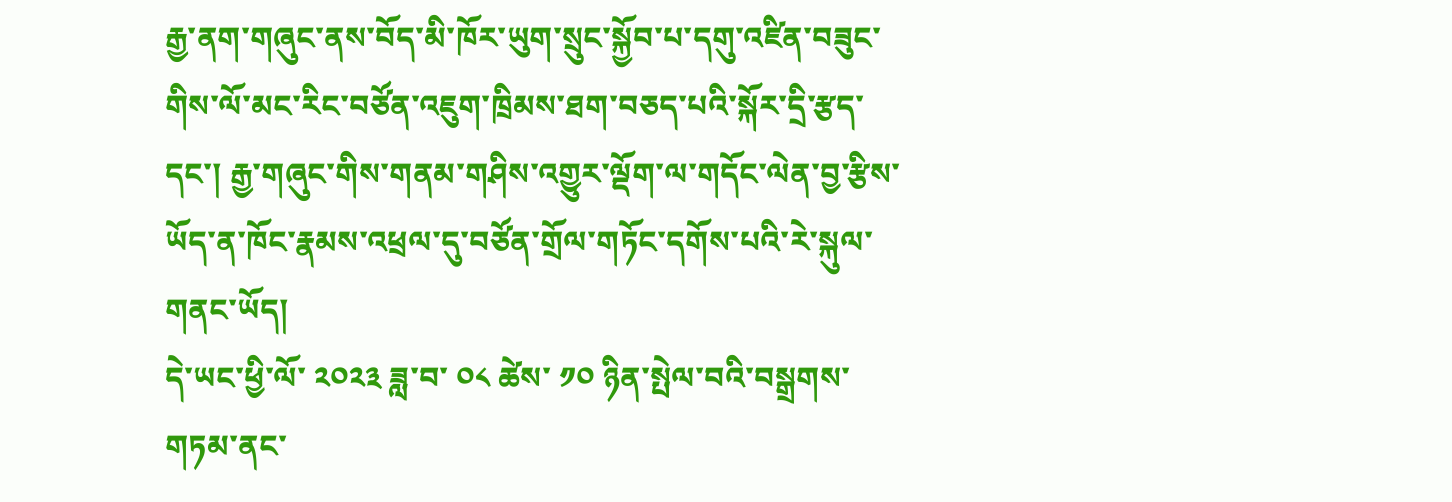རྒྱ་ནག་གཞུང་ནས་བོད་མི་ཁོར་ཡུག་སྲུང་སྐྱོབ་པ་དགུ་འཛིན་བཟུང་གིས་ལོ་མང་རིང་བཙོན་འཇུག་ཁྲིམས་ཐག་བཅད་པའི་སྐོར་དྲི་རྩད་དང་། རྒྱ་གཞུང་གིས་གནམ་གཤིས་འགྱུར་ལྡོག་ལ་གདོང་ལེན་བྱ་རྩིས་ཡོད་ན་ཁོང་རྣམས་འཕྲལ་དུ་བཙོན་གྲོལ་གཏོང་དགོས་པའི་རེ་སྐུལ་གནང་ཡོད།
དེ་ཡང་ཕྱི་ལོ་ ༢༠༢༣ ཟླ་བ་ ༠༨ ཚེས་ ༡༠ ཉིན་སྤེལ་བའི་བསྒྲགས་གཏམ་ནང་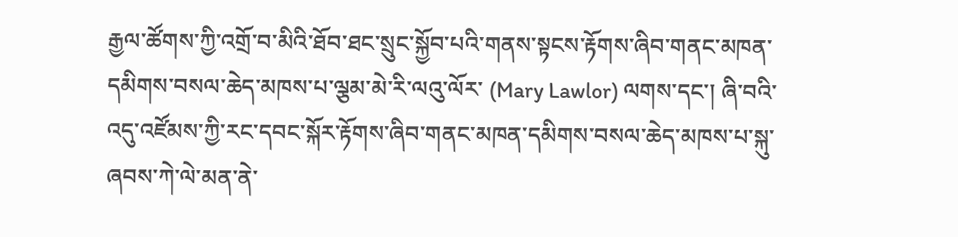རྒྱལ་ཚོགས་ཀྱི་འགྲོ་བ་མིའི་ཐོབ་ཐང་སྲུང་སྐྱོབ་པའི་གནས་སྟངས་རྟོགས་ཞིབ་གནང་མཁན་དམིགས་བསལ་ཆེད་མཁས་པ་ལྕམ་མེ་རི་ལའུ་ལོར་ (Mary Lawlor) ལགས་དང་། ཞི་བའི་འདུ་འཛོམས་ཀྱི་རང་དབང་སྐོར་རྟོགས་ཞིབ་གནང་མཁན་དམིགས་བསལ་ཆེད་མཁས་པ་སྐུ་ཞབས་ཀེ་ལེ་མན་ནེ་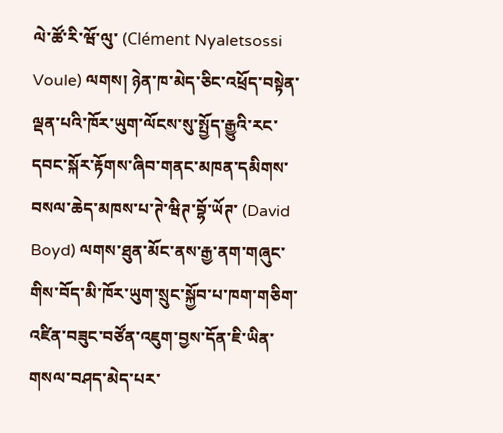ལེ་ཚོ་རི་ཝོ་ལུ་ (Clément Nyaletsossi Voule) ལགས། ཉེན་ཁ་མེད་ཅིང་འཕྲོད་བསྟེན་ལྡན་པའི་ཁོར་ཡུག་ལོངས་སུ་སྤྱོད་རྒྱུའི་རང་དབང་སྐོར་རྟོགས་ཞིབ་གནང་མཁན་དམིགས་བསལ་ཆེད་མཁས་པ་ཊེ་ཝིཊ་བྷོ་ཡོཊ་ (David Boyd) ལགས་ཐུན་མོང་ནས་རྒྱ་ནག་གཞུང་གིས་བོད་མི་ཁོར་ཡུག་སྲུང་སྐྱོབ་པ་ཁག་གཅིག་འཛིན་བཟུང་བཙོན་འཇུག་བྱས་དོན་ཇི་ཡིན་གསལ་བཤད་མེད་པར་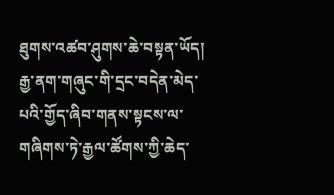ཐུགས་འཚབ་ཤུགས་ཆེ་བསྟན་ཡོད།
རྒྱ་ནག་གཞུང་གི་དྲང་བདེན་མེད་པའི་གྱོད་ཞིབ་གནས་སྟངས་ལ་གཞིགས་ཏེ་རྒྱལ་ཚོགས་ཀྱི་ཆེད་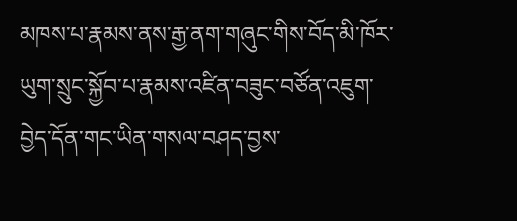མཁས་པ་རྣམས་ནས་རྒྱ་ནག་གཞུང་གིས་བོད་མི་ཁོར་ཡུག་སྲུང་སྐྱོབ་པ་རྣམས་འཛིན་བཟུང་བཙོན་འཇུག་བྱེད་དོན་གང་ཡིན་གསལ་བཤད་བྱས་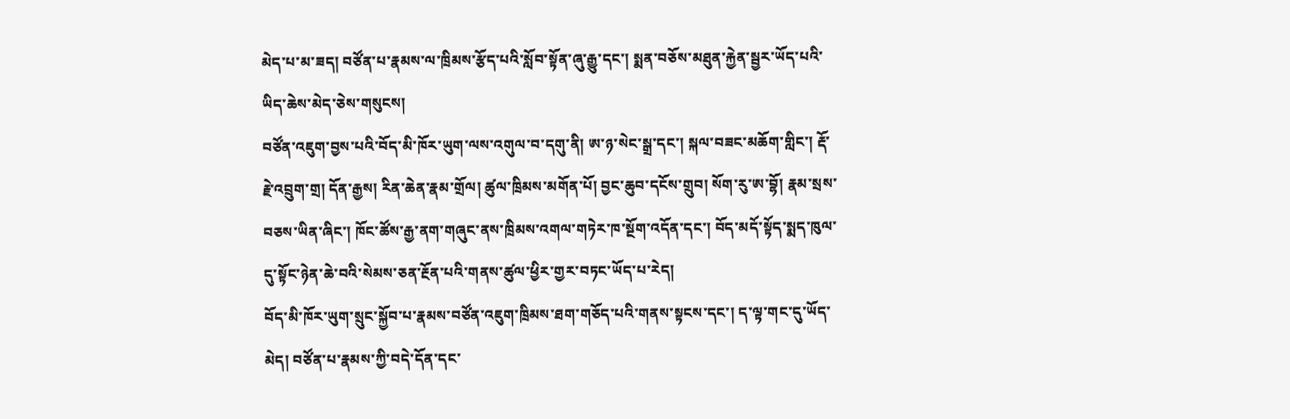མེད་པ་མ་ཟད། བཙོན་པ་རྣམས་ལ་ཁྲིམས་རྩོད་པའི་སློབ་སྟོན་ཞུ་རྒྱུ་དང་། སྨན་བཅོས་མཐུན་རྐྱེན་སྦྱར་ཡོད་པའི་ཡིད་ཆེས་མེད་ཅེས་གསུངས།
བཙོན་འཇུག་བྱས་པའི་བོད་མི་ཁོར་ཡུག་ལས་འགུལ་བ་དགུ་ནི། ཨ་ཉ་སེང་སྒྲ་དང་། སྐལ་བཟང་མཆོག་གླིང་། རྡོ་རྗེ་འབྲུག་གྲ། དོན་རྒྱས། རིན་ཆེན་རྣམ་གྲོལ། ཚུལ་ཁྲིམས་མགོན་པོ། བྱང་ཆུབ་དངོས་གྲུབ། སོག་རུ་ཨ་བྷོ། རྣམ་སྲས་བཅས་ཡིན་ཞིང་། ཁོང་ཚོས་རྒྱ་ནག་གཞུང་ནས་ཁྲིམས་འགལ་གཏེར་ཁ་སྔོག་འདོན་དང་། བོད་མདོ་སྟོད་སྨད་ཁུལ་དུ་སྟོང་ཉེན་ཆེ་བའི་སེམས་ཅན་རྔོན་པའི་གནས་ཚུལ་ཕྱིར་གྱར་བཏང་ཡོད་པ་རེད།
བོད་མི་ཁོར་ཡུག་སྲུང་སྐྱོབ་པ་རྣམས་བཙོན་འཇུག་ཁྲིམས་ཐག་གཅོད་པའི་གནས་སྟངས་དང་། ད་ལྟ་གང་དུ་ཡོད་མེད། བཙོན་པ་རྣམས་ཀྱི་བདེ་དོན་དང་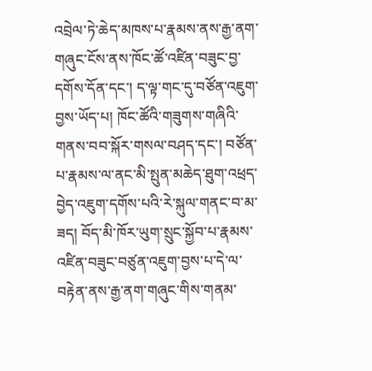འབྲེལ་ཏེ་ཆེད་མཁས་པ་རྣམས་ནས་རྒྱ་ནག་གཞུང་ངོས་ནས་ཁོང་ཚོ་འཛིན་བཟུང་བྱ་དགོས་དོན་དང་། ད་ལྟ་གང་དུ་བཙོན་འཇུག་བྱས་ཡོད་པ། ཁོང་ཚོའི་གཟུགས་གཞིའི་གནས་བབ་སྐོར་གསལ་བཤད་དང་། བཙོན་པ་རྣམས་ལ་ནང་མི་སྤུན་མཆེད་ཐུག་འཕྲད་བྱེད་འཇུག་དགོས་པའི་རེ་སྐུལ་གནང་བ་མ་ཟད། བོད་མི་ཁོར་ཡུག་སྲུང་སྐྱོབ་པ་རྣམས་འཛིན་བཟུང་བཙུན་འཇུག་བྱས་པ་དེ་ལ་བརྟེན་ནས་རྒྱ་ནག་གཞུང་གིས་གནམ་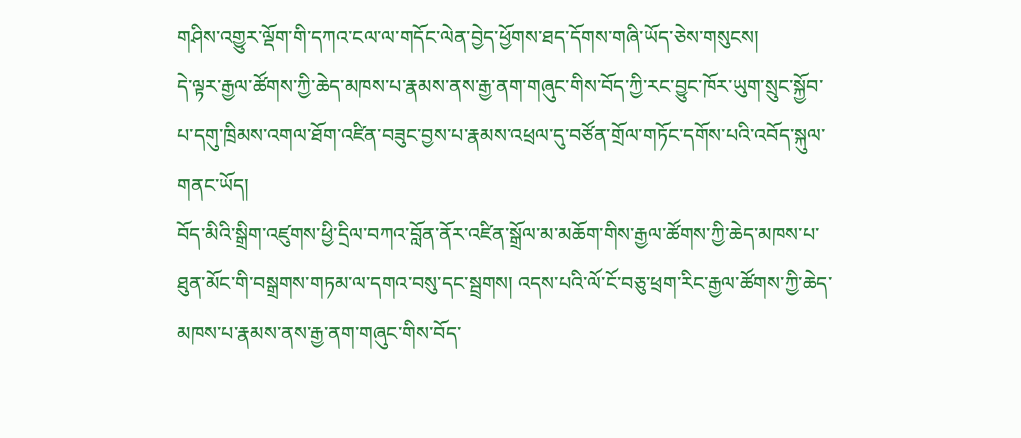གཤིས་འགྱུར་ལྡོག་གི་དཀའ་ངལ་ལ་གདོང་ལེན་བྱེད་ཕྱོགས་ཐད་དོགས་གཞི་ཡོད་ཅེས་གསུངས།
དེ་ལྟར་རྒྱལ་ཚོགས་ཀྱི་ཆེད་མཁས་པ་རྣམས་ནས་རྒྱ་ནག་གཞུང་གིས་བོད་ཀྱི་རང་བྱུང་ཁོར་ཡུག་སྲུང་སྐྱོབ་པ་དགུ་ཁྲིམས་འགལ་ཐོག་འཛིན་བཟུང་བྱས་པ་རྣམས་འཕྲལ་དུ་བཙོན་གྲོལ་གཏོང་དགོས་པའི་འབོད་སྐུལ་གནང་ཡོད།
བོད་མིའི་སྒྲིག་འཛུགས་ཕྱི་དྲིལ་བཀའ་བློན་ནོར་འཛིན་སྒྲོལ་མ་མཆོག་གིས་རྒྱལ་ཚོགས་ཀྱི་ཆེད་མཁས་པ་ཐུན་མོང་གི་བསྒྲགས་གཏམ་ལ་དགའ་བསུ་དང་སྦྲགས། འདས་པའི་ལོ་ངོ་བཅུ་ཕྲག་རིང་རྒྱལ་ཚོགས་ཀྱི་ཆེད་མཁས་པ་རྣམས་ནས་རྒྱ་ནག་གཞུང་གིས་བོད་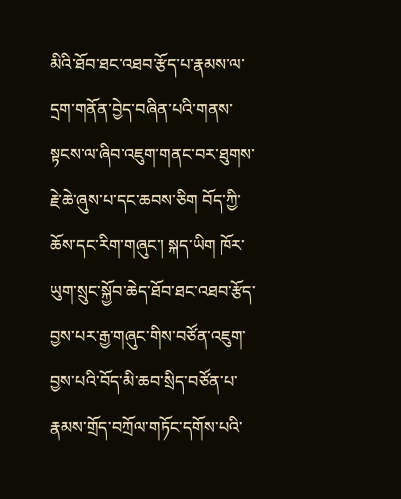མིའི་ཐོབ་ཐང་འཐབ་རྩོད་པ་རྣམས་ལ་དྲག་གནོན་བྱེད་བཞིན་པའི་གནས་སྟངས་ལ་ཞིབ་འཇུག་གནང་བར་ཐུགས་རྗེ་ཆེ་ཞུས་པ་དང་ཆབས་ཅིག བོད་ཀྱི་ཆོས་དང་རིག་གཞུང་། སྐད་ཡིག ཁོར་ཡུག་སྲུང་སྐྱོབ་ཆེད་ཐོབ་ཐང་འཐབ་རྩོད་བྱས་པར་རྒྱ་གཞུང་གིས་བཙོན་འཇུག་བྱས་པའི་བོད་མི་ཆབ་སྲིད་བཙོན་པ་རྣམས་གྲོད་བཀྲོལ་གཏོང་དགོས་པའི་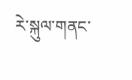རེ་སྐུལ་གནང་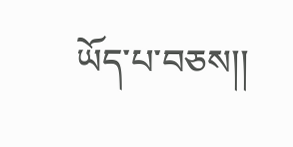ཡོད་པ་བཅས།།